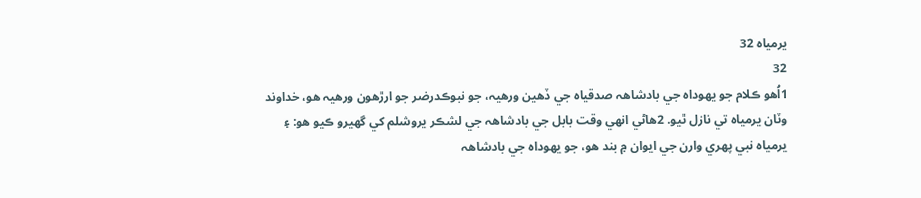يرمياہ 32
32
1اُهو ڪلام جو يهوداہ جي بادشاهہ صدقياہ جي ڏهين ورهيہ، جو نبوڪدرضر جو ارڙهون ورهيہ هو، خداوند وٽان يرمياہ تي نازل ٿيو. 2هاڻي انهي وقت بابل جي بادشاهہ جي لشڪر يروشلم کي گهيرو ڪيو هو: ۽ يرمياہ نبي پهري وارن جي ايوان ۾ بند هو، جو يهوداہ جي بادشاهہ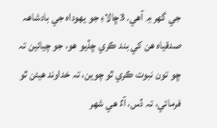جي گهر ۾ آهي. 3ڇالاءِ جو يهوداہ جي بادشاهہ صدقياہ هن کي بند ڪري ڇڏيو هو، جو چيائين تہ ڇو تون نبوت ڪري ٿو چوين، تہ خداوند هيئن ٿو فرمائي، تہ ڏس، آءٌ هي شهر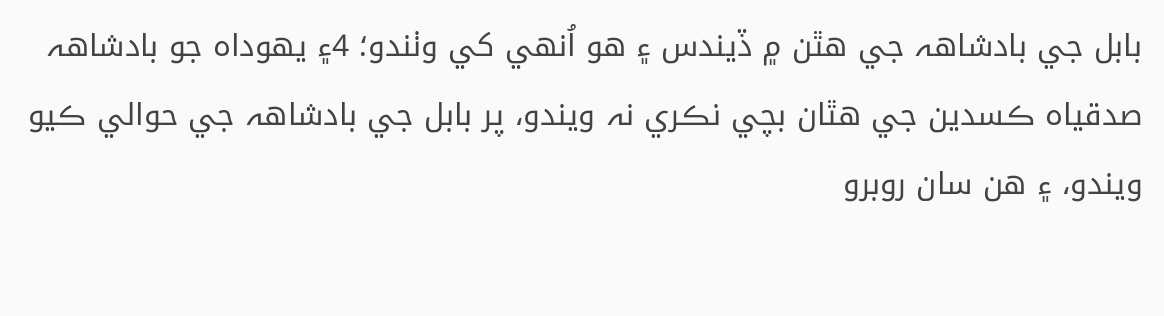بابل جي بادشاهہ جي هٿن ۾ ڏيندس ۽ هو اُنهي کي وٺندو؛ 4۽ يهوداہ جو بادشاهہ صدقياہ ڪسدين جي هٿان بچي نڪري نہ ويندو، پر بابل جي بادشاهہ جي حوالي ڪيو ويندو، ۽ هن سان روبرو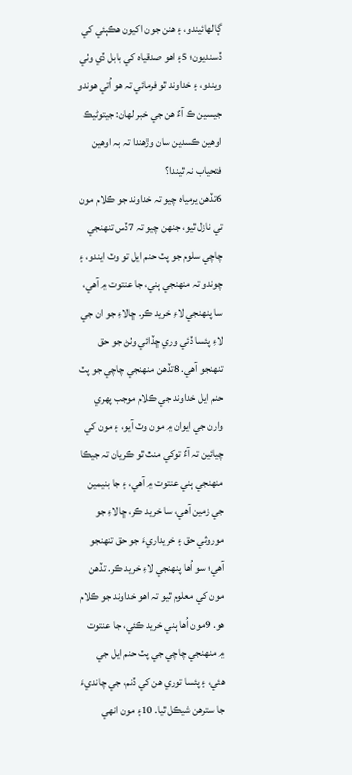ڳالهائيندو، ۽ هنن جون اکيون هڪٻئي کي ڏسنديون؛ 5۽ اهو صدقياہ کي بابل ڏي وٺي ويندو، ۽ خداوند ٿو فرمائي تہ هو اُتي هوندو جيسين ڪ آءٌ هن جي خبر لهان: جيتوڻيڪ اوهين ڪسدين سان وڙهندا تہ بہ اوهين فتحياب نہ ٿيندا؟
6تڏهن يرمياہ چيو تہ خداوند جو ڪلام مون تي نازل ٿيو، جنهن چيو تہ 7ڏس تنهنجي چاچي سلوم جو پٽ حنم ايل تو وٽ ايندو، ۽ چوندو تہ منهنجي ٻني، جا عنتوت ۾ آهي، سا پنهنجي لاءِ خريد ڪر. ڇالاءِ جو ان جي لاءِ پئسا ڏئي وري ڇڏائي وٺڻ جو حق تنهنجو آهي. 8تڏهن منهنجي چاچي جو پٽ حنم ايل خداوند جي ڪلام موجب پهري وارن جي ايوان ۾ مون وٽ آيو، ۽ مون کي چيائين تہ آءٌ توکي منٿ ٿو ڪريان تہ جيڪا منهنجي ٻني عنتوت ۾ آهي، ۽ جا بنيمين جي زمين آهي، سا خريد ڪر، ڇالاءِ جو موروثي حق ۽ خريداريءَ جو حق تنهنجو آهي؛ سو اُها پنهنجي لاءِ خريد ڪر. تڏهن مون کي معلوم ٿيو تہ اهو خداوند جو ڪلام هو. 9مون اُها ٻني خريد ڪئي، جا عنتوت ۾ منهنجي چاچي جي پٽ حنم ايل جي هئي، ۽ پئسا توري هن کي ڏنم، جي چانديءَ جا سترهن شيڪل ٿيا. 10۽ مون انهي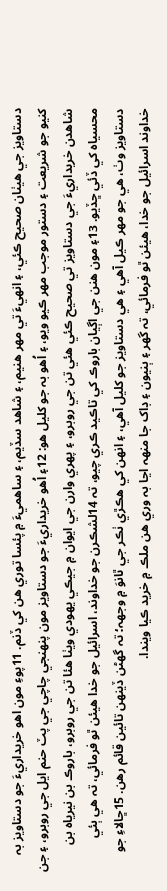دستاويز جي هيٺان صحيح ڪئي، ۽ انهيءَ تي مهر هنيم، ۽ شاهد سڏيم، ۽ ساهميءَ ۾ پئسا توري هن کي ڏنم. 11پوءِ مون اهو خريداريءَ جو دستاويز بہ کنيو جو شريعت ۽ دستور موجب مهر ڪيو ويو، ۽ اُهو بہ جو کليل هو: 12۽ اُهو خريداريءَ جو دستاويز مون پنهنجي چاچي جي پٽ حنم ايل جي روبرو، ۽ جن شاهدن خريداريءَ جي دستاويز تي صحيح ڪئي هئي تن جي روبرو، ۽ پهري وارن جي ايوان ۾ جيڪي يهودي ويٺا هئا تن جي روبرو، باروڪ بن نيرياہ بن محسياہ کي ڏئي ڇڏيو. 13۽ مون هنن جي اڳيان باروڪ کي تاڪيد ڪري چيو، تہ 14لشڪرن جو خداوند، اسرائيل جو خدا هيئن ٿو فرمائي، تہ هي ٻئي دستاويز وٺ، هي جو مهر ڪيل آهي ۽ هي دستاويز جو کليل آهي، ۽ انهن کي هڪڙي ٺڪر جي ٿانوَ ۾ وجهہ؛ تہ گهڻن ڏينهن تائين قائم رهن. 15ڇالاءِ جو خداوند اسرائيل جو خدا، هيئن ٿو فرمائي، تہ گهر ۽ ٻنيون ۽ ڊاک جا منهہ اڃا بہ وري هن ملڪ ۾ خريد ڪيا ويندا.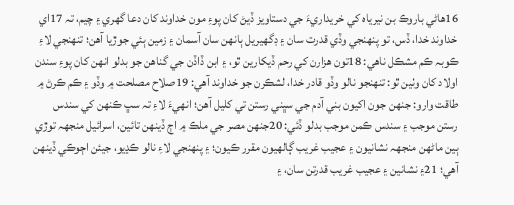16هاڻي باروڪ بن نيرياہ کي خريداريءَ جي دستاويز ڏيڻ کان پوءِ مون خداوند کان دعا گهري ۽ چيم، تہ 17اي خداوند خدا، ڏس، تو پنهنجي وڏي قدرت سان ۽ ڊگهيريل ٻانهن سان آسمان ۽ زمين ٻئي جوڙيا آهن؛ تنهنجي لاءِ ڪوبہ ڪم مشڪل ناهي: 18تون هزارن کي رحم ڏيکارين ٿو، ۽ ابن ڏاڏن جي گناهن جو بدلو انهن کان پوءِ سندن اولاد کان وٺين ٿو: تنهنجو نالو وڏو قادر خدا، لشڪرن جو خداوند آهي: 19صلاح مصلحت ۾ وڏو ۽ ڪم ڪرڻ ۾ طاقت وارو: جنهن جون اکيون بني آدم جي سڀني رستن تي کليل آهن؛ انهيءَ لاءِ تہ سڀ ڪنهن کي سندس رستن موجب ۽ سندس ڪمن موجب بدلو ڏئي: 20جنهن مصر جي ملڪ ۾ اڄ ڏينهن تائين، اسرائيل منجهہ توڙي ٻين ماڻهن منجهہ نشانيون ۽ عجيب غريب ڳالهيون مقرر ڪيون؛ ۽ پنهنجي لاءِ نالو ڪڍيو، جيئن اڄوڪي ڏينهن آهي؛ 21۽ نشانين ۽ عجيب غريب قدرتن سان، ۽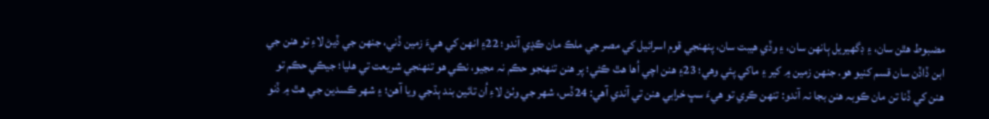مضبوط هٿن سان، ۽ ڊگهيريل ٻانهن سان، ۽ وڏي هيبت سان، پنهنجي قوم اسرائيل کي مصر جي ملڪ مان ڪڍي آندو؛ 22۽ انهن کي هيءَ زمين ڏني، جنهن جي ڏيڻ لاءِ تو هنن جي ابن ڏاڏن سان قسم کنيو هو. جنهن زمين ۾ کير ۽ ماکي پئي وهي؛ 23۽ هنن اچي اُها هٿ ڪئي؛ پر هنن تنهنجو حڪم نہ مڃيو، نڪي هو تنهنجي شريعت تي هليا؛ جيڪي حڪم تو هنن کي ڏنا تن مان ڪوبہ هنن بجا نہ آندو: تنهن ڪري تو هيءَ سڀ خرابي هنن تي آندي آهي: 24ڏس، شهر جي وٺڻ لاءِ اُن تائين بند ٻڌجي ويا آهن؛ ۽ شهر ڪسدين جي هٿ ۾ ڏنو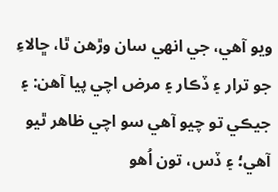ويو آهي، جي انهي سان وڙهن ٿا، ڇالاءِ جو ترار ۽ ڏڪار ۽ مرض اچي پيا آهن: ۽ جيڪي تو چيو آهي سو اچي ظاهر ٿيو آهي؛ ۽ ڏس، تون اُهو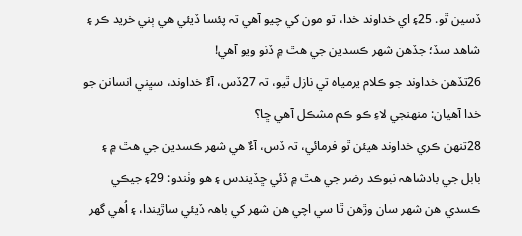ڏسين ٿو. 25۽ اي خداوند خدا، تو مون کي چيو آهي تہ پئسا ڏيئي هي ٻني خريد ڪر ۽ شاهد سڏ؛ جڏهن شهر ڪسدين جي هٿ ۾ ڏنو ويو آهي!
26تڏهن خداوند جو ڪلام يرمياہ تي نازل ٿيو، تہ 27ڏس، آءٌ خداوند، سڀني انسانن جو خدا آهيان: منهنجي لاءِ ڪو ڪم مشڪل آهي ڇا؟
28تنهن ڪري خداوند هيئن ٿو فرمائي، تہ ڏس، آءٌ هي شهر ڪسدين جي هٿ ۾ ۽ بابل جي بادشاهہ نبوڪد رضر جي هٿ ۾ ڏئي ڇڏيندس ۽ هو وٺندو: 29۽ جيڪي ڪسدي هن شهر سان وڙهن ٿا سي اچي هن شهر کي باهہ ڏيئي ساڙيندا، ۽ اُهي گهر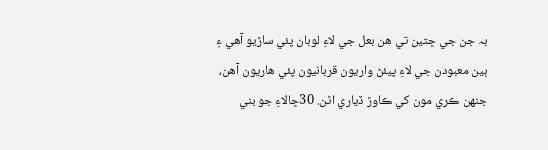بہ جن جي ڇتين تي هن بعل جي لاءِ لوبان پئي ساڙيو آهي ۽ ٻين معبودن جي لاءِ پيئڻ واريون قربانيون پئي هاريون آهن، جنهن ڪري مون کي ڪاوڙ ڏياري اٿن. 30ڇالاءِ جو بني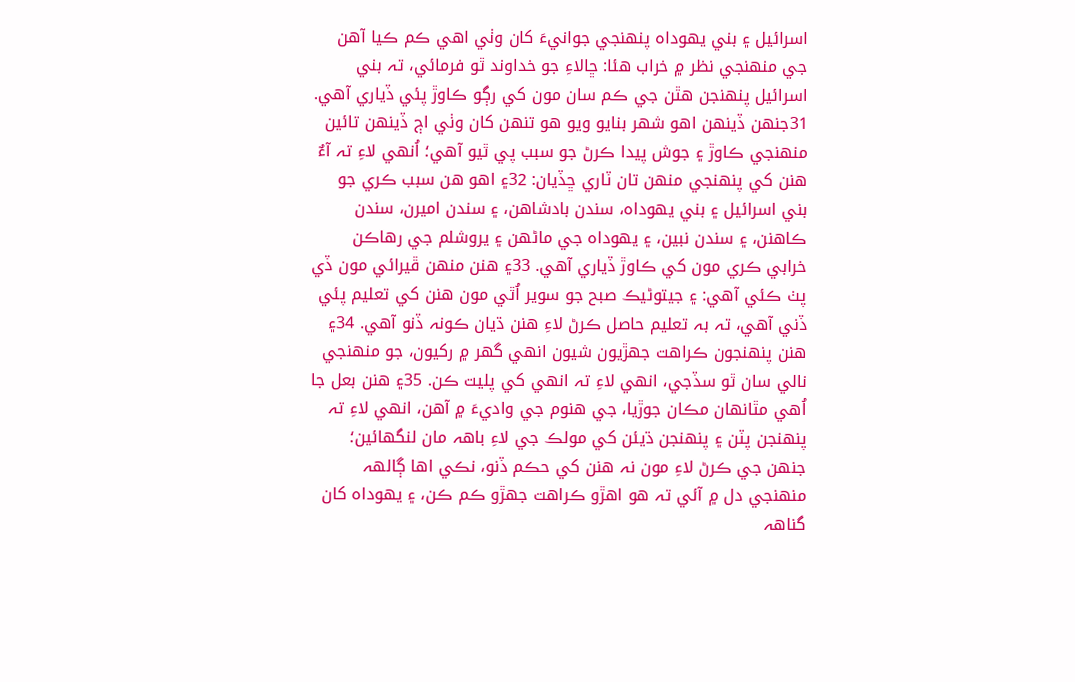اسرائيل ۽ بني يهوداہ پنهنجي جوانيءَ کان وٺي اهي ڪم ڪيا آهن جي منهنجي نظر ۾ خراب هئا: ڇالاءِ جو خداوند ٿو فرمائي، تہ بني اسرائيل پنهنجن هٿن جي ڪم سان مون کي رڳو ڪاوڙ پئي ڏياري آهي. 31جنهن ڏينهن اهو شهر بنايو ويو هو تنهن کان وٺي اڄ ڏينهن تائين منهنجي ڪاوڙ ۽ جوش پيدا ڪرڻ جو سبب پي ٿيو آهي؛ اُنهي لاءِ تہ آءٌ هنن کي پنهنجي منهن تان ٽاري ڇڏيان: 32۽ اهو هن سبب ڪري جو بني اسرائيل ۽ بني يهوداہ، سندن بادشاهن، ۽ سندن اميرن، سندن ڪاهنن، ۽ سندن نبين، ۽ يهوداہ جي ماڻهن ۽ يروشلم جي رهاڪن خرابي ڪري مون کي ڪاوڙ ڏياري آهي. 33۽ هنن منهن ڦيرائي مون ڏي پٺ ڪئي آهي: ۽ جيتوڻيڪ صبح جو سوير اُٿي مون هنن کي تعليم پئي ڏني آهي، تہ بہ تعليم حاصل ڪرڻ لاءِ هنن ڌيان ڪونہ ڏنو آهي. 34۽ هنن پنهنجون ڪراهت جهڙيون شيون انهي گهر ۾ رکيون، جو منهنجي نالي سان ٿو سڏجي، انهي لاءِ تہ انهي کي پليت ڪن. 35۽ هنن بعل جا اُهي مٿانهان مڪان جوڙيا، جي هنوم جي واديءَ ۾ آهن، انهي لاءِ تہ پنهنجن پٽن ۽ پنهنجن ڌيئن کي مولڪ جي لاءِ باهہ مان لنگهائين؛ جنهن جي ڪرڻ لاءِ مون نہ هنن کي حڪم ڏنو، نڪي اها ڳالهہ منهنجي دل ۾ آئي تہ هو اهڙو ڪراهت جهڙو ڪم ڪن، ۽ يهوداہ کان گناهہ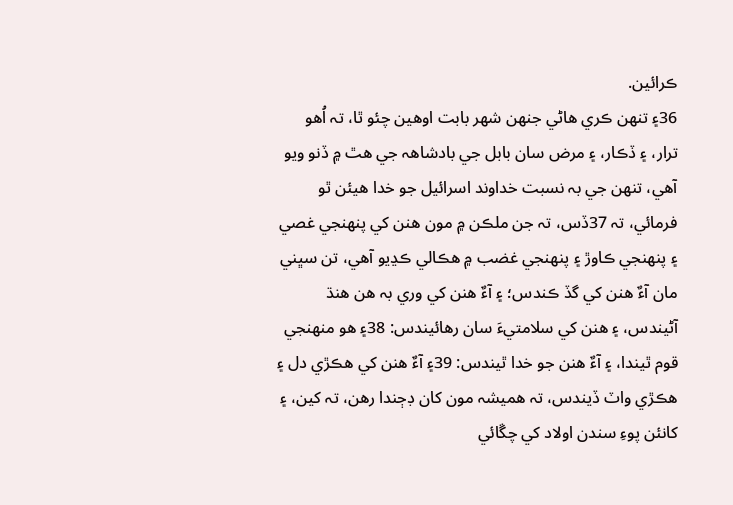ڪرائين.
36۽ تنهن ڪري هاڻي جنهن شهر بابت اوهين چئو ٿا، تہ اُهو ترار، ۽ ڏڪار، ۽ مرض سان بابل جي بادشاهہ جي هٿ ۾ ڏنو ويو آهي، تنهن جي بہ نسبت خداوند اسرائيل جو خدا هيئن ٿو فرمائي، تہ 37ڏس، تہ جن ملڪن ۾ مون هنن کي پنهنجي غصي ۽ پنهنجي ڪاوڙ ۽ پنهنجي غضب ۾ هڪالي ڪڍيو آهي، تن سڀني مان آءٌ هنن کي گڏ ڪندس؛ ۽ آءٌ هنن کي وري بہ هن هنڌ آڻيندس، ۽ هنن کي سلامتيءَ سان رهائيندس: 38۽ هو منهنجي قوم ٿيندا، ۽ آءٌ هنن جو خدا ٿيندس: 39۽ آءٌ هنن کي هڪڙي دل ۽ هڪڙي واٽ ڏيندس، تہ هميشہ مون کان ڊڄندا رهن، تہ کين، ۽ کانئن پوءِ سندن اولاد کي چڱائي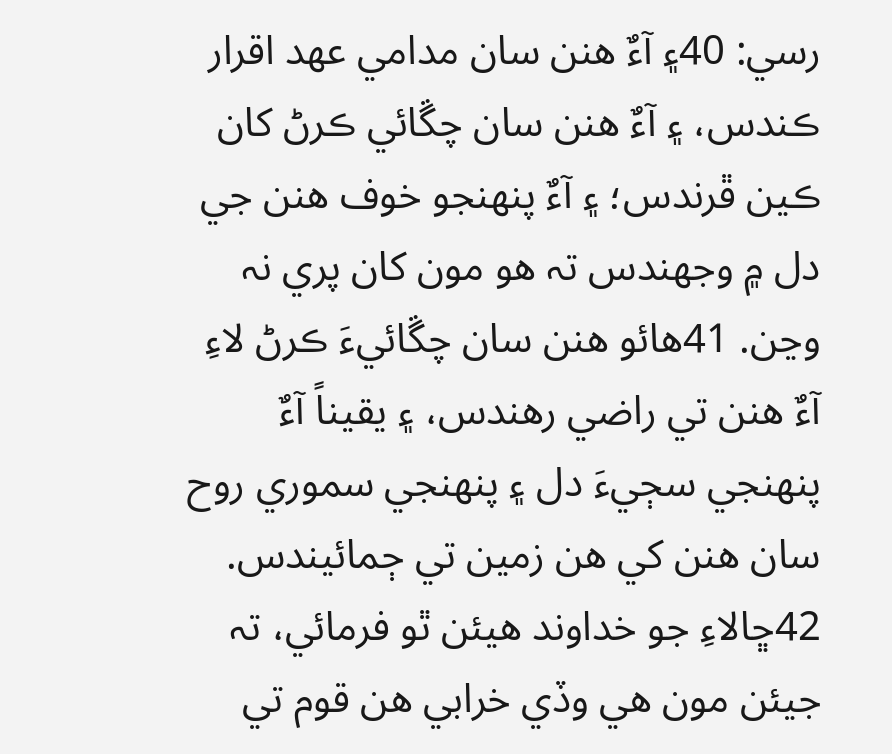رسي: 40۽ آءٌ هنن سان مدامي عهد اقرار ڪندس، ۽ آءٌ هنن سان چڱائي ڪرڻ کان ڪين ڦرندس؛ ۽ آءٌ پنهنجو خوف هنن جي دل ۾ وجهندس تہ هو مون کان پري نہ وڃن. 41هائو هنن سان چڱائيءَ ڪرڻ لاءِ آءٌ هنن تي راضي رهندس، ۽ يقيناً آءٌ پنهنجي سڄيءَ دل ۽ پنهنجي سموري روح سان هنن کي هن زمين تي ڄمائيندس. 42ڇالاءِ جو خداوند هيئن ٿو فرمائي، تہ جيئن مون هي وڏي خرابي هن قوم تي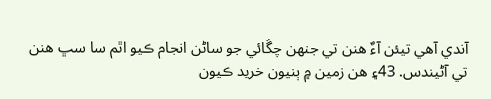آندي آهي تيئن آءٌ هنن تي جنهن چڱائي جو ساڻن انجام ڪيو اٿم سا سڀ هنن تي آڻيندس. 43۽ هن زمين ۾ ٻنيون خريد ڪيون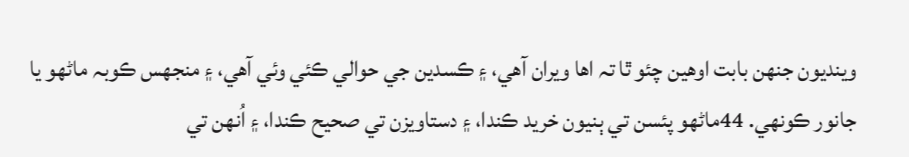وينديون جنهن بابت اوهين چئو ٿا تہ اها ويران آهي، ۽ ڪسدين جي حوالي ڪئي وئي آهي، ۽ منجهس ڪوبہ ماڻهو يا جانور ڪونهي. 44ماڻهو پئسن تي ٻنيون خريد ڪندا، ۽ دستاويزن تي صحيح ڪندا، ۽ اُنهن تي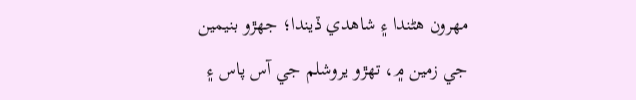مهرون هڻندا ۽ شاهدي ڏيندا؛ جهڙو بنيمين جي زمين ۾، تهڙو يروشلم جي آس پاس ۽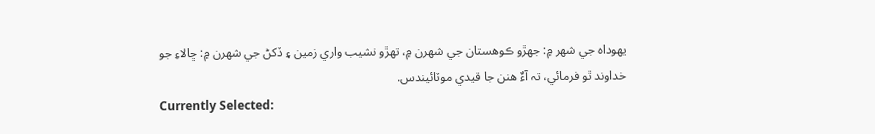يهوداہ جي شهر ۾: جهڙو ڪوهستان جي شهرن ۾، تهڙو نشيب واري زمين ۽ ڏکڻ جي شهرن ۾: ڇالاءِ جو خداوند ٿو فرمائي، تہ آءٌ هنن جا قيدي موٽائيندس.
Currently Selected: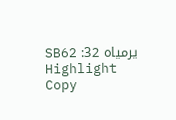يرمياہ 32: SB62
Highlight
Copy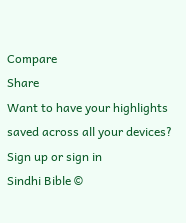Compare
Share
Want to have your highlights saved across all your devices? Sign up or sign in
Sindhi Bible ©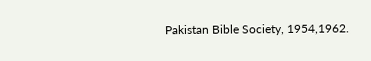Pakistan Bible Society, 1954,1962.